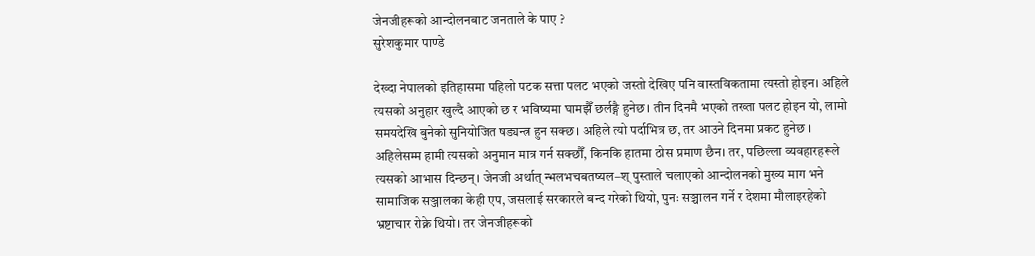जेनजीहरूको आन्दोलनबाट जनताले के पाए ?
सुरेशकुमार पाण्डे

देख्दा नेपालको इतिहासमा पहिलो पटक सत्ता पलट भएको जस्तो देखिए पनि वास्तविकतामा त्यस्तो होइन। अहिले त्यसको अनुहार खुल्दै आएको छ र भविष्यमा घामझैँ छर्लङ्गै हुनेछ। तीन दिनमै भएको तख्ता पलट होइन यो, लामो समयदेखि बुनेको सुनियोजित षड्यन्त्र हुन सक्छ। अहिले त्यो पर्दाभित्र छ, तर आउने दिनमा प्रकट हुनेछ ।
अहिलेसम्म हामी त्यसको अनुमान मात्र गर्न सक्छौँ, किनकि हातमा ठोस प्रमाण छैन। तर, पछिल्ला व्यवहारहरूले त्यसको आभास दिन्छन्। जेनजी अर्थात् न्भलभचबतष्यल–श् पुस्ताले चलाएको आन्दोलनको मुख्य माग भने सामाजिक सञ्जालका केही एप, जसलाई सरकारले बन्द गरेको थियो, पुनः सञ्चालन गर्ने र देशमा मौलाइरहेको भ्रष्टाचार रोक्ने थियो। तर जेनजीहरूको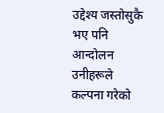उद्देश्य जस्तोसुकै भए पनि आन्दोलन उनीहरूले कल्पना गरेको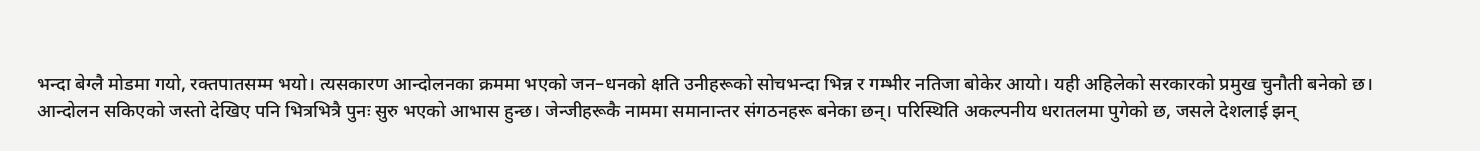भन्दा बेग्लै मोडमा गयो, रक्तपातसम्म भयो। त्यसकारण आन्दोलनका क्रममा भएको जन–धनको क्षति उनीहरूको सोचभन्दा भिन्न र गम्भीर नतिजा बोकेर आयो। यही अहिलेको सरकारको प्रमुख चुनौती बनेको छ।
आन्दोलन सकिएको जस्तो देखिए पनि भित्रभित्रै पुनः सुरु भएको आभास हुन्छ। जेन्जीहरूकै नाममा समानान्तर संगठनहरू बनेका छन्। परिस्थिति अकल्पनीय धरातलमा पुगेको छ, जसले देशलाई झन्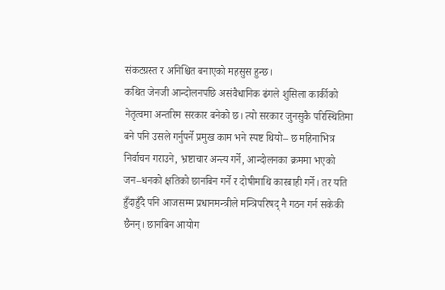संकटग्रस्त र अनिश्चित बनाएको महसुस हुन्छ।
कथित जेनजी आन्दोलनपछि असंवैधानिक ढंगले शुसिला कार्कीको नेतृत्वमा अन्तरिम सरकार बनेको छ। त्यो सरकार जुनसुकै परिस्थितिमा बने पनि उसले गर्नुपर्ने प्रमुख काम भने स्पष्ट थियो– छ महिनाभित्र निर्वाचन गराउने, भ्रष्टाचार अन्त्य गर्ने, आन्दोलनका क्रममा भएको जन–धनको क्षतिको छानबिन गर्ने र दोषीमाथि कारबाही गर्ने। तर यति हुँदाहुँदै पनि आजसम्म प्रधानमन्त्रीले मन्त्रिपरिषद् नै गठन गर्न सकेकी छैनन्। छानबिन आयोग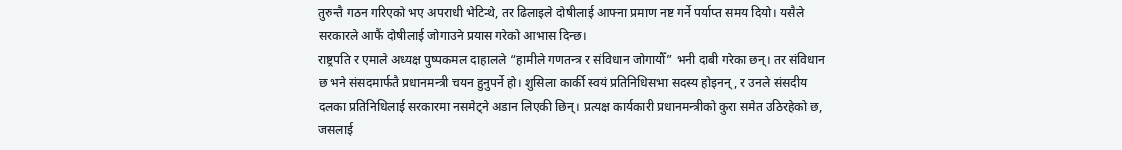तुरुन्तै गठन गरिएको भए अपराधी भेटिन्थे, तर ढिलाइले दोषीलाई आफ्ना प्रमाण नष्ट गर्ने पर्याप्त समय दियो। यसैले सरकारले आफैं दोषीलाई जोगाउने प्रयास गरेको आभास दिन्छ।
राष्ट्रपति र एमाले अध्यक्ष पुष्पकमल दाहालले “हामीले गणतन्त्र र संविधान जोगायौँ” भनी दाबी गरेका छन्। तर संविधान छ भने संसदमार्फतै प्रधानमन्त्री चयन हुनुपर्ने हो। शुसिला कार्की स्वयं प्रतिनिधिसभा सदस्य होइनन्, र उनले संसदीय दलका प्रतिनिधिलाई सरकारमा नसमेट्ने अडान लिएकी छिन्। प्रत्यक्ष कार्यकारी प्रधानमन्त्रीको कुरा समेत उठिरहेको छ, जसलाई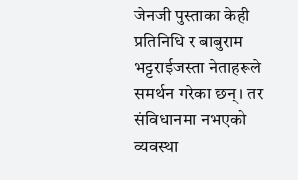जेनजी पुस्ताका केही प्रतिनिधि र बाबुराम भट्टराईजस्ता नेताहरूले समर्थन गरेका छन्। तर संविधानमा नभएको व्यवस्था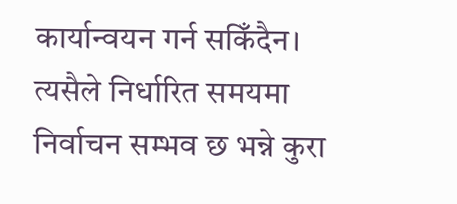कार्यान्वयन गर्न सकिँदैन। त्यसैले निर्धारित समयमा निर्वाचन सम्भव छ भन्ने कुरा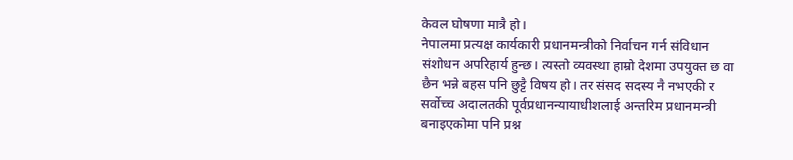केवल घोषणा मात्रै हो।
नेपालमा प्रत्यक्ष कार्यकारी प्रधानमन्त्रीको निर्वाचन गर्न संविधान संशोधन अपरिहार्य हुन्छ। त्यस्तो व्यवस्था हाम्रो देशमा उपयुक्त छ वा छैन भन्ने बहस पनि छुट्टै विषय हो। तर संसद सदस्य नै नभएकी र सर्वोच्च अदालतकी पूर्वप्रधानन्यायाधीशलाई अन्तरिम प्रधानमन्त्री बनाइएकोमा पनि प्रश्न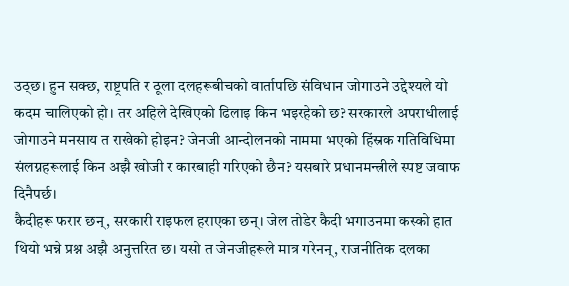उठ्छ। हुन सक्छ, राष्ट्रपति र ठूला दलहरूबीचको वार्तापछि संविधान जोगाउने उद्देश्यले यो कदम चालिएको हो। तर अहिले देखिएको ढिलाइ किन भइरहेको छ? सरकारले अपराधीलाई जोगाउने मनसाय त राखेको होइन? जेनजी आन्दोलनको नाममा भएको हिंस्रक गतिविधिमा संलग्नहरूलाई किन अझै खोजी र कारबाही गरिएको छैन? यसबारे प्रधानमन्त्रीले स्पष्ट जवाफ दिनैपर्छ।
कैदीहरू फरार छन्, सरकारी राइफल हराएका छन्। जेल तोडेर कैदी भगाउनमा कस्को हात थियो भन्ने प्रश्न अझै अनुत्तरित छ। यसो त जेनजीहरूले मात्र गरेनन्, राजनीतिक दलका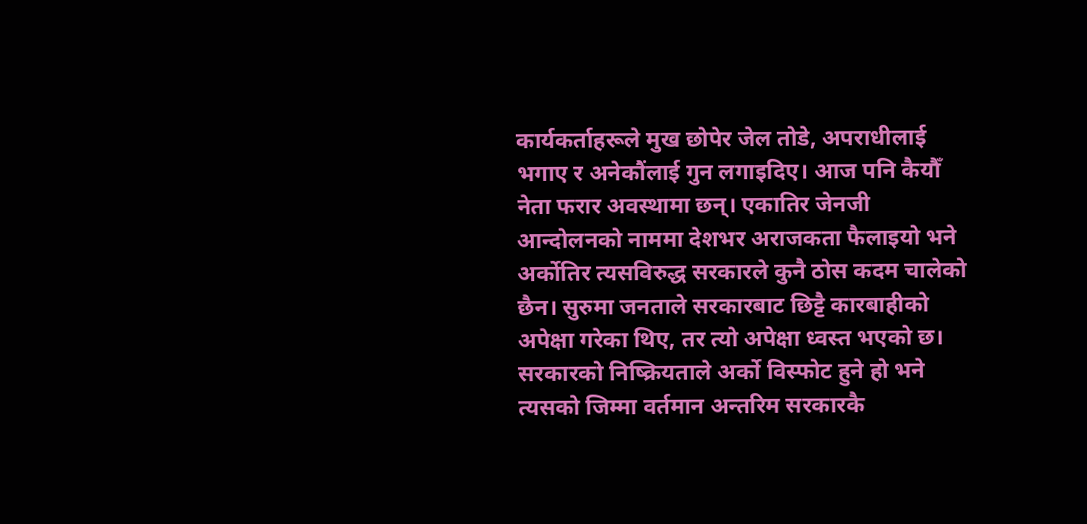कार्यकर्ताहरूले मुख छोपेर जेल तोडे, अपराधीलाई भगाए र अनेकौंलाई गुन लगाइदिए। आज पनि कैयौँ नेता फरार अवस्थामा छन्। एकातिर जेनजी आन्दोलनको नाममा देशभर अराजकता फैलाइयो भने अर्कोतिर त्यसविरुद्ध सरकारले कुनै ठोस कदम चालेको छैन। सुरुमा जनताले सरकारबाट छिट्टै कारबाहीको अपेक्षा गरेका थिए, तर त्यो अपेक्षा ध्वस्त भएको छ। सरकारको निष्क्रियताले अर्को विस्फोट हुने हो भने त्यसको जिम्मा वर्तमान अन्तरिम सरकारकै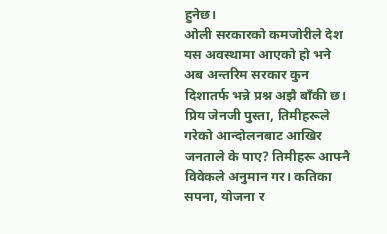हुनेछ।
ओली सरकारको कमजोरीले देश यस अवस्थामा आएको हो भने अब अन्तरिम सरकार कुन दिशातर्फ भन्ने प्रश्न अझै बाँकी छ।
प्रिय जेनजी पुस्ता, तिमीहरूले गरेको आन्दोलनबाट आखिर जनताले के पाए? तिमीहरू आफ्नै विवेकले अनुमान गर। कतिका सपना, योजना र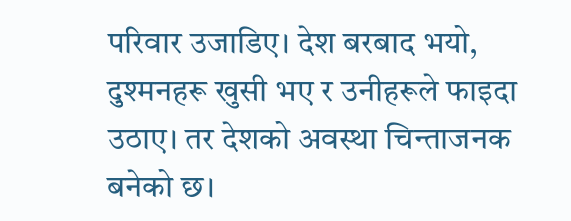परिवार उजाडिए। देश बरबाद भयो, दुश्मनहरू खुसी भए र उनीहरूले फाइदा उठाए। तर देशको अवस्था चिन्ताजनक बनेको छ।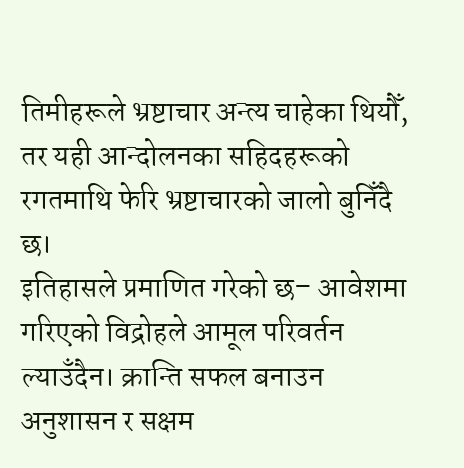तिमीहरूले भ्रष्टाचार अन्त्य चाहेका थियौँ, तर यही आन्दोलनका सहिदहरूको रगतमाथि फेरि भ्रष्टाचारको जालो बुनिँदै छ।
इतिहासले प्रमाणित गरेको छ– आवेशमा गरिएको विद्रोहले आमूल परिवर्तन ल्याउँदैन। क्रान्ति सफल बनाउन अनुशासन र सक्षम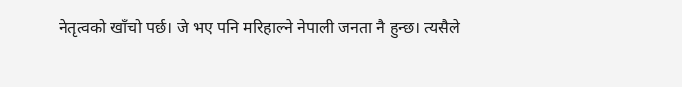नेतृत्वको खाँचो पर्छ। जे भए पनि मरिहाल्ने नेपाली जनता नै हुन्छ। त्यसैले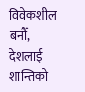विवेकशील बनौँ, देशलाई शान्तिको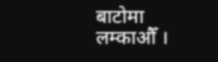बाटोमा लम्काऔँ ।